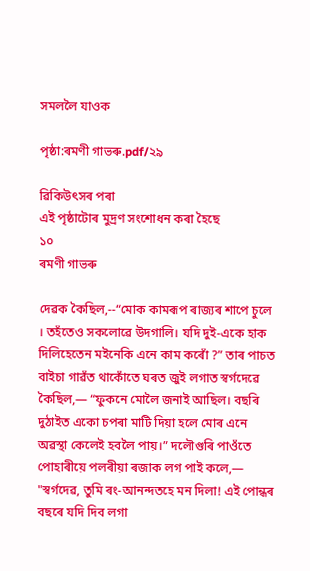সমললৈ যাওক

পৃষ্ঠা:ৰমণী গাভৰু.pdf/২৯

ৱিকিউৎসৰ পৰা
এই পৃষ্ঠাটোৰ মুদ্ৰণ সংশোধন কৰা হৈছে
১০
ৰমণী গাভৰু

দেৱক কৈছিল,--“মোক কামৰূপ ৰাজ্যৰ শাপে চুলে । তহঁতেও সকলোৱে উদগালি। যদি দুই-একে হাক দিলিহেতেন মইনেকি এনে কাম কৰোঁ ?” তাৰ পাচত বাইচা গাৱঁত থাকোঁতে ঘৰত জুই লগাত স্বৰ্গদেৱে কৈছিল,— “ফুকনে মোলৈ জনাই আছিল। বছৰি দুঠাইত একো চপৰা মাটি দিয়া হলে মোৰ এনে অৱস্থা কেলেই হবলৈ পায়।” দলৌগুৰি পাওঁতে পোহাৰীয়ে পলৰীয়া ৰজাক লগ পাই কলে,— "স্বৰ্গদেৱ, তুমি ৰং-আনন্দতহে মন দিলা! এই পোন্ধৰ বছৰে যদি দিব লগা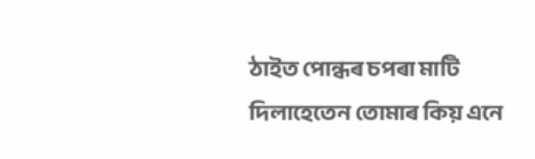ঠাইত পোন্ধৰ চপৰা মাটি দিলাহেতেন তোমাৰ কিয় এনে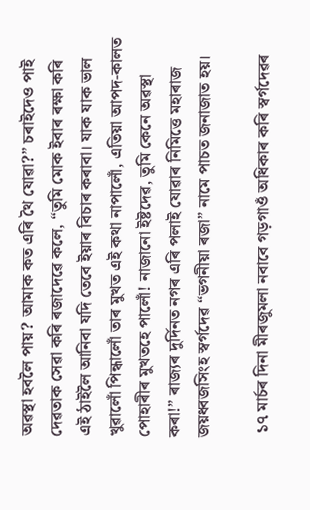অৱস্থা হবলৈ পায়? আমাক কত এৰি থৈ যোৱা?” চৰাইদেও পাই দেৱতাক সেৱা কৰি ৰজাদেৱে কলে, “তুমি মোক ইবাৰ ৰক্ষা কৰি এই ঠাইলৈ আনিবা যদি তেবে ইয়াৰ বিচাৰ কৰাবা। যাক যাক ভাল খুৱালোঁ পিন্ধালোঁ তাৰ মুখত এই কথা নাপালোঁ, এতিয়া আপদ-কালত পোহাৰীৰ মুখতহে পালোঁ! নাজানো ইষ্টদেৱ, তুমি কেনে অৱস্থা কৰা!” ৰাজ্যৰ দুর্দিনত নগৰ এৰি পলাই যোৱাৰ নিমিত্তে মহাৰাজ জয়ধ্বজসিংহ স্বৰ্গদেৱ “ভগনীয়া ৰজা” নামে পাচত জনাজাত হয়।

 ১৭ মাৰ্চৰ দিনা মীৰজুমলা নবাবে গড়গাওঁ অধিকাৰ কৰি স্বৰ্গদেৱৰ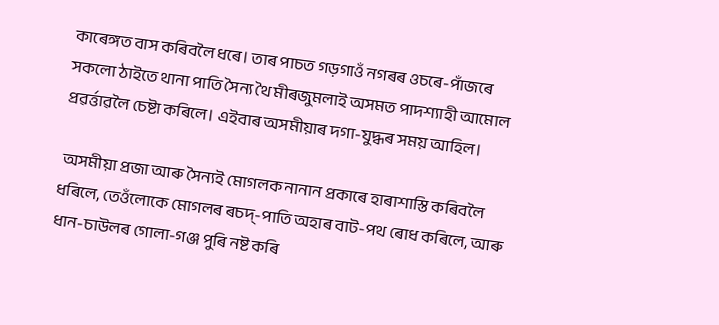কাৰেঙ্গত বাস কৰিবলৈ ধৰে। তাৰ পাচত গড়গাওঁ নগৰৰ ওচৰে-পাঁজৰে সকলো ঠাইতে থানা পাতি সৈন্য থৈ মীৰজুমলাই অসমত পাদশ্যাহী আমোল প্ৰৱৰ্ত্তাৱলৈ চেষ্টা কৰিলে। এইবাৰ অসমীয়াৰ দগা-যুদ্ধৰ সময় আহিল।

 অসমীয়া প্ৰজা আৰু সৈন্যই মোগলক নানান প্ৰকাৰে হাৰাশাস্তি কৰিবলৈ ধৰিলে, তেওঁলোকে মোগলৰ ৰচদ্-পাতি অহাৰ বাট-পথ ৰোধ কৰিলে, আৰু ধান-চাউলৰ গোলা-গঞ্জ পুৰি নষ্ট কৰি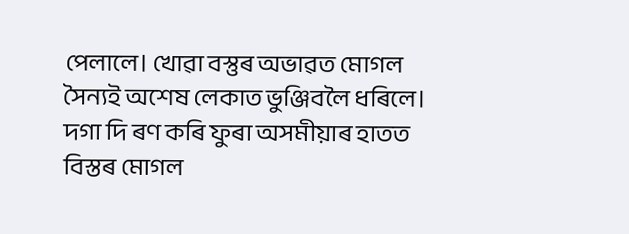পেলালে। খোৱা বস্তুৰ অভাৱত মোগল সৈন্যই অশেষ লেকাত ভুঞ্জিবলৈ ধৰিলে। দগা দি ৰণ কৰি ফুৰা অসমীয়াৰ হাতত বিস্তৰ মোগল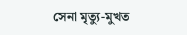সেনা মৃত্যু-মুখত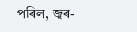পৰিল, জ্বৰ-